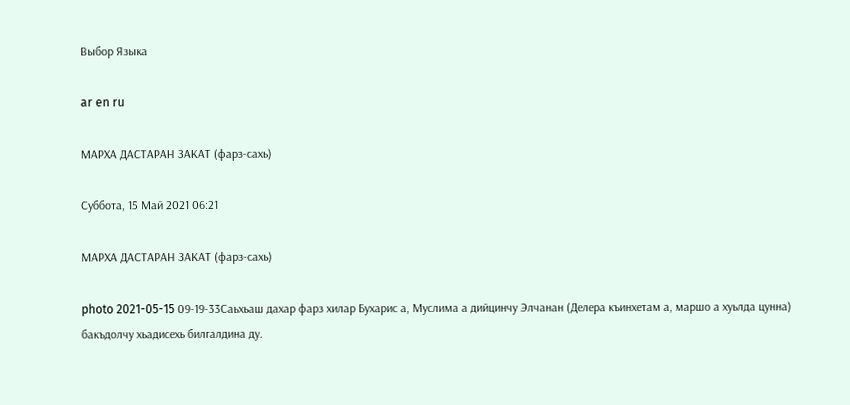Выбор Языка

ar en ru

МАРХА ДАСТАРАН ЗАКАТ (фарз-сахь)

Суббота, 15 Май 2021 06:21

МАРХА ДАСТАРАН ЗАКАТ (фарз-сахь)

photo 2021-05-15 09-19-33Саьхьаш дахар фарз хилар Бухарис а, Муслима а дийцинчу Элчанан (Делера къинхетам а, маршо а хуьлда цунна) бакъдолчу хьадисехь билгалдина ду.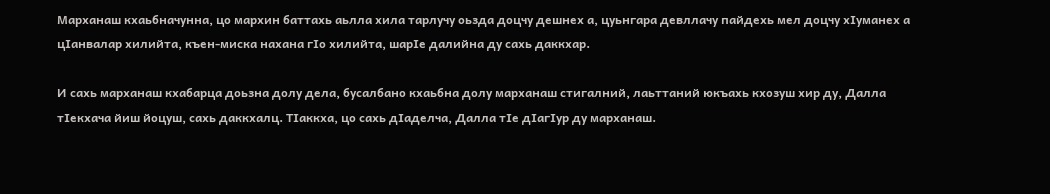Марханаш кхаьбначунна, цо мархин баттахь аьлла хила тарлучу оьзда доцчу дешнех а, цуьнгара девллачу пайдехь мел доцчу хIуманех а цIанвалар хилийта, къен-миска нахана гIо хилийта, шарIе далийна ду сахь даккхар.

И сахь марханаш кхабарца доьзна долу дела, бусалбано кхаьбна долу марханаш стигалний, лаьттаний юкъахь кхозуш хир ду, Далла тIекхача йиш йоцуш, сахь даккхалц. ТIаккха, цо сахь дIаделча, Далла тIе дIагIур ду марханаш.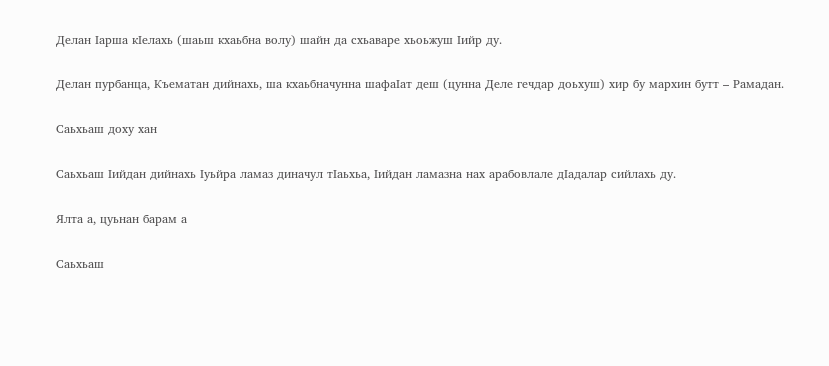Делан Iарша кIелахь (шаьш кхаьбна волу) шайн да схьаваре хьоьжуш Iийр ду.

Делан пурбанца, Къематан дийнахь, ша кхаьбначунна шафаIат деш (цунна Деле гечдар доьхуш) хир бу мархин бутт – Рамадан.

Саьхьаш доху хан

Саьхьаш Iийдан дийнахь Iуьйра ламаз диначул тIаьхьа, Iийдан ламазна нах арабовлале дIадалар сийлахь ду.

Ялта а, цуьнан барам а

Саьхьаш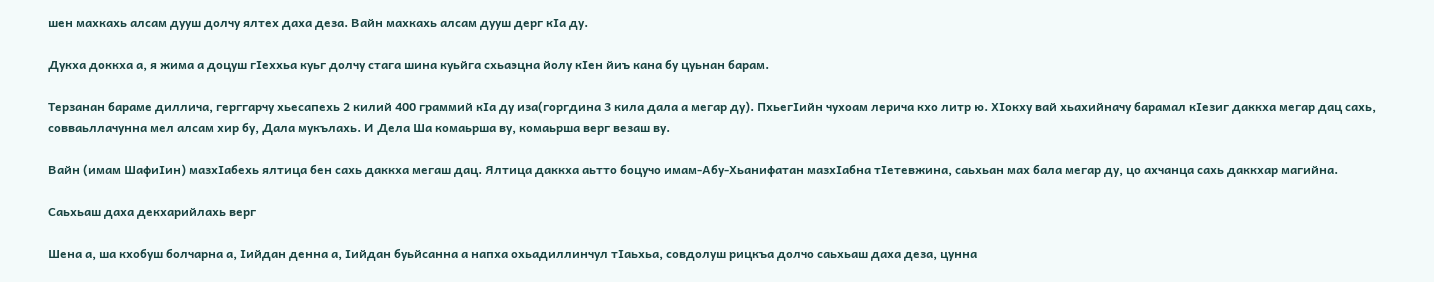шен махкахь алсам дууш долчу ялтех даха деза. Вайн махкахь алсам дууш дерг кIа ду.

Дукха доккха а, я жима а доцуш гIеххьа куьг долчу стага шина куьйга схьаэцна йолу кIен йиъ кана бу цуьнан барам.

Терзанан бараме диллича, герггарчу хьесапехь 2 килий 400 граммий кIа ду иза(горгдина 3 кила дала а мегар ду). ПхьегIийн чухоам лерича кхо литр ю. ХIокху вай хьахийначу барамал кIезиг даккха мегар дац сахь, совваьллачунна мел алсам хир бу, Дала мукълахь. И Дела Ша комаьрша ву, комаьрша верг везаш ву.

Вайн (имам ШафиIин) мазхIабехь ялтица бен сахь даккха мегаш дац. Ялтица даккха аьтто боцучо имам-Абу-Хьанифатан мазхIабна тIетевжина, саьхьан мах бала мегар ду, цо ахчанца сахь даккхар магийна.

Саьхьаш даха декхарийлахь верг

Шена а, ша кхобуш болчарна а, Iийдан денна а, Iийдан буьйсанна а напха охьадиллинчул тIаьхьа, совдолуш рицкъа долчо саьхьаш даха деза, цунна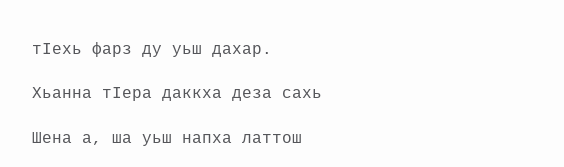тIехь фарз ду уьш дахар.

Хьанна тIера даккха деза сахь

Шена а, ша уьш напха латтош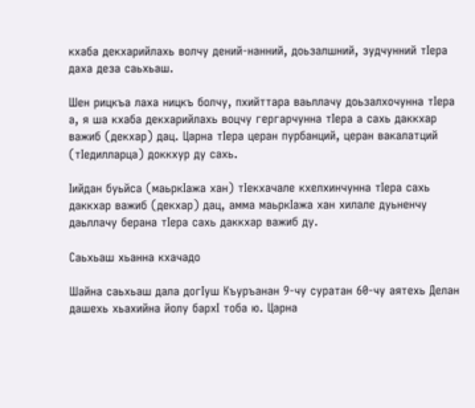кхаба декхарийлахь волчу дений-нанний, доьзалшний, зудчунний тIера даха деза саьхьаш.

Шен рицкъа лаха ницкъ болчу, пхийттара ваьллачу доьзалхочунна тIера а, я ша кхаба декхарийлахь воцчу гергарчунна тIера а сахь даккхар важиб (декхар) дац. Царна тIера церан пурбанций, церан вакалатций (тIедилларца) доккхур ду сахь.

Iийдан буьйса (маьркIажа хан) тIекхачале кхелхинчунна тIера сахь даккхар важиб (декхар) дац, амма маьркIажа хан хилале дуьненчу даьллачу берана тIера сахь даккхар важиб ду.

Саьхьаш хьанна кхачадо

Шайна саьхьаш дала догIуш Къуръанан 9-чу суратан 60-чу аятехь Делан дашехь хьахийна йолу бархI тоба ю. Царна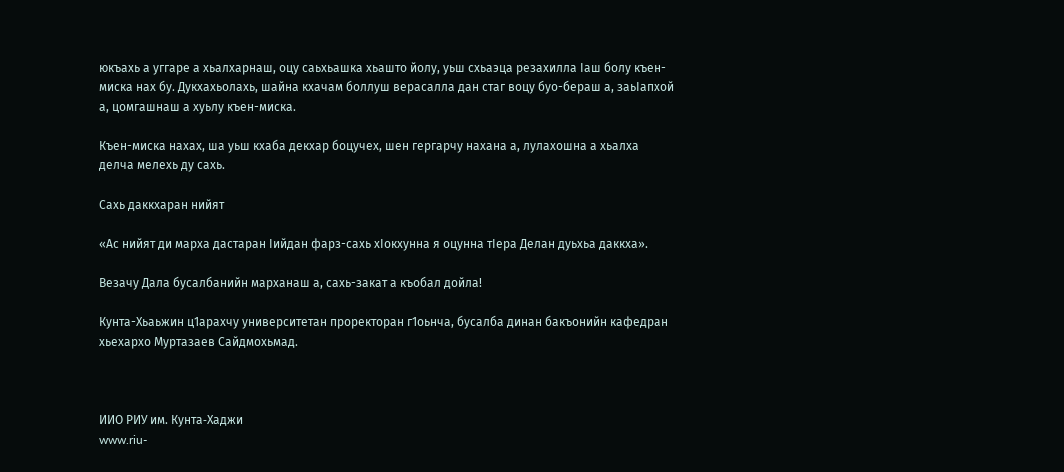юкъахь а уггаре а хьалхарнаш, оцу саьхьашка хьашто йолу, уьш схьаэца резахилла Iаш болу къен-миска нах бу. Дукхахьолахь, шайна кхачам боллуш верасалла дан стаг воцу буо-бераш а, заьIапхой а, цомгашнаш а хуьлу къен-миска.

Къен-миска нахах, ша уьш кхаба декхар боцучех, шен гергарчу нахана а, лулахошна а хьалха делча мелехь ду сахь.

Сахь даккхаран нийят

«Ас нийят ди марха дастаран Iийдан фарз-сахь хIокхунна я оцунна тIера Делан дуьхьа даккха».

Везачу Дала бусалбанийн марханаш а, сахь-закат а къобал дойла!

Кунта-Хьаьжин ц1арахчу университетан проректоран г1оьнча, бусалба динан бакъонийн кафедран хьехархо Муртазаев Сайдмохьмад.



ИИО РИУ им. Кунта‑Хаджи
www.riu-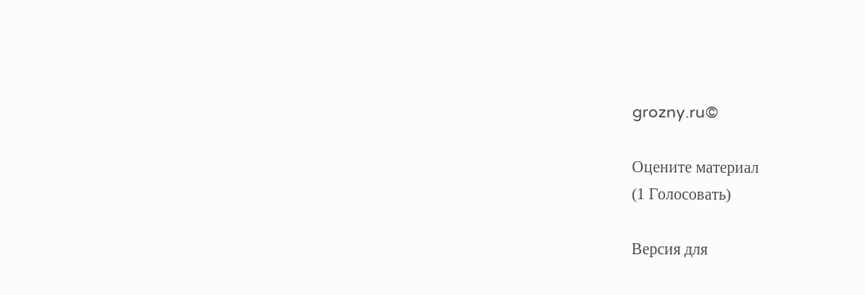grozny.ru©

Оцените материал
(1 Голосовать)

Версия для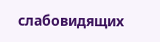слабовидящих